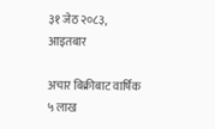३१ जेठ २०८३, आइतबार

अचार बिक्रीबाट वार्षिक ५ लाख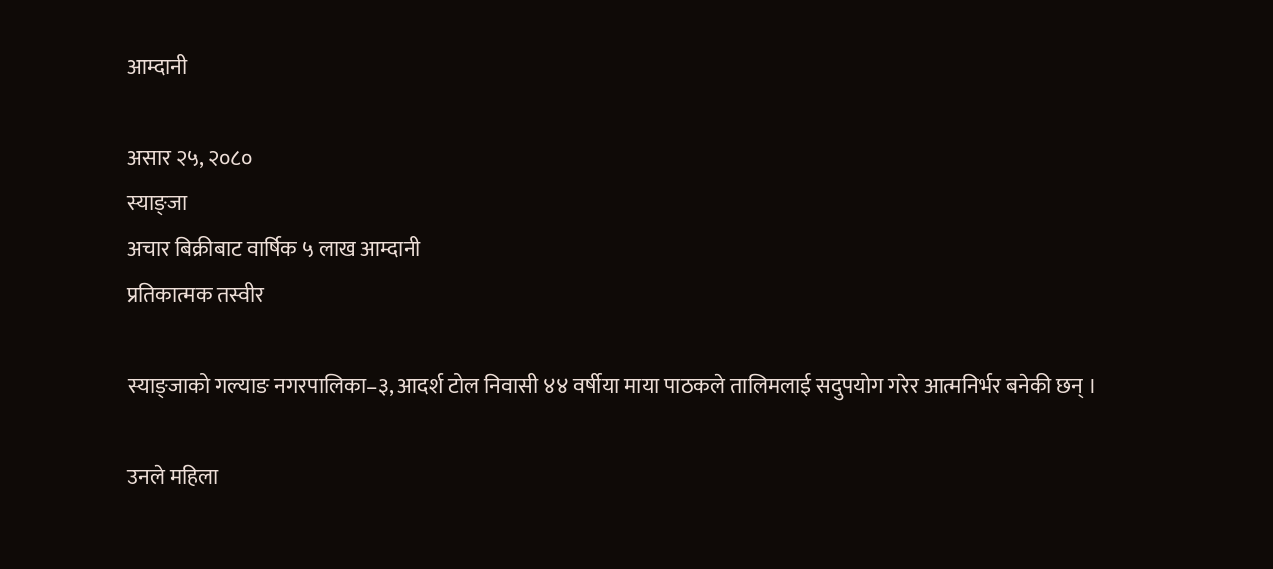आम्दानी

असार २५, २०८०
स्याङ्जा
अचार बिक्रीबाट वार्षिक ५ लाख आम्दानी
प्रतिकात्मक तस्वीर

स्याङ्जाको गल्याङ नगरपालिका–३, आदर्श टोल निवासी ४४ वर्षीया माया पाठकले तालिमलाई सदुपयोग गरेर आत्मनिर्भर बनेकी छन् ।

उनले महिला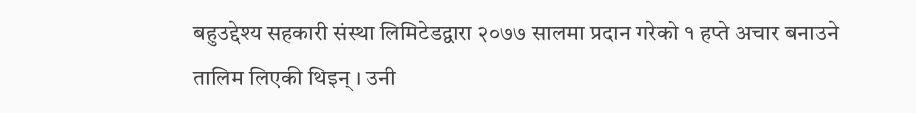बहुउद्देश्य सहकारी संस्था लिमिटेडद्वारा २०७७ सालमा प्रदान गरेको १ हप्ते अचार बनाउने तालिम लिएकी थिइन् । उनी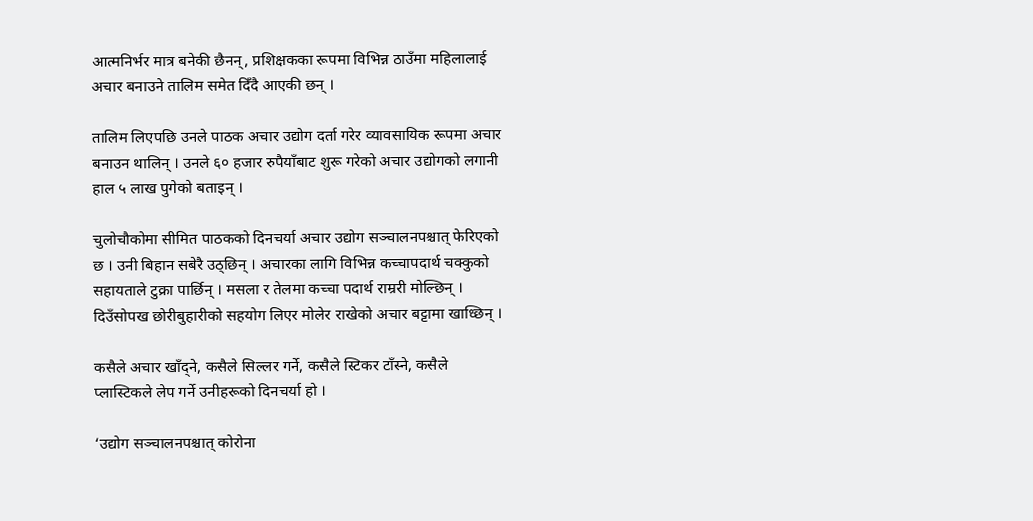आत्मनिर्भर मात्र बनेकी छैनन्, प्रशिक्षकका रूपमा विभिन्न ठाउँमा महिलालाई अचार बनाउने तालिम समेत दिँदै आएकी छन् ।

तालिम लिएपछि उनले पाठक अचार उद्योग दर्ता गरेर व्यावसायिक रूपमा अचार बनाउन थालिन् । उनले ६० हजार रुपैयाँबाट शुरू गरेको अचार उद्योगको लगानी हाल ५ लाख पुगेको बताइन् ।

चुलोचौकोमा सीमित पाठकको दिनचर्या अचार उद्योग सञ्चालनपश्चात् फेरिएको छ । उनी बिहान सबेरै उठ्छिन् । अचारका लागि विभिन्न कच्चापदार्थ चक्कुको सहायताले टुक्रा पार्छिन् । मसला र तेलमा कच्चा पदार्थ राम्ररी मोल्छिन् । दिउँसोपख छोरीबुहारीको सहयोग लिएर मोलेर राखेको अचार बट्टामा खाध्छिन् ।

कसैले अचार खाँद्ने, कसैले सिल्लर गर्ने, कसैले स्टिकर टाँस्ने, कसैले प्लास्टिकले लेप गर्ने उनीहरूको दिनचर्या हो ।

‘उद्योग सञ्चालनपश्चात् कोरोना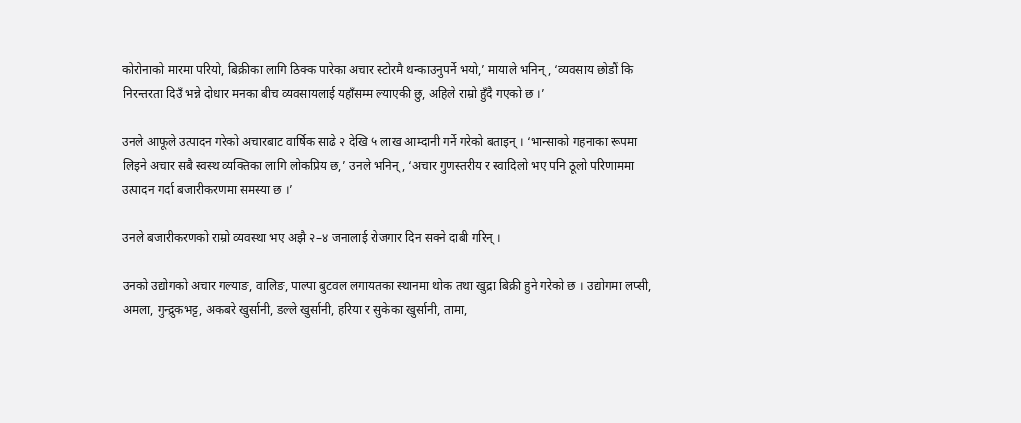कोरोनाको मारमा परियो, बिक्रीका लागि ठिक्क पारेका अचार स्टोरमै थन्काउनुपर्ने भयो,’ मायाले भनिन्, ‘व्यवसाय छोडौं कि निरन्तरता दिउँ भन्ने दोधार मनका बीच व्यवसायलाई यहाँसम्म ल्याएकी छु, अहिले राम्रो हुँदै गएको छ ।’

उनले आफूले उत्पादन गरेको अचारबाट वार्षिक साढे २ देखि ५ लाख आम्दानी गर्ने गरेको बताइन् । ‘भान्साको गहनाका रूपमा लिइने अचार सबै स्वस्थ व्यक्तिका लागि लोकप्रिय छ,’ उनले भनिन्, ‘अचार गुणस्तरीय र स्वादिलो भए पनि ठूलो परिणाममा उत्पादन गर्दा बजारीकरणमा समस्या छ ।’

उनले बजारीकरणको राम्रो व्यवस्था भए अझै २–४ जनालाई रोजगार दिन सक्ने दाबी गरिन् ।

उनको उद्योगको अचार गल्याङ, वालिङ, पाल्पा बुटवल लगायतका स्थानमा थोक तथा खुद्रा बिक्री हुने गरेको छ । उद्योगमा लप्सी, अमला, गुन्द्रुकभट्ट, अकबरे खुर्सानी, डल्ले खुर्सानी, हरिया र सुकेका खुर्सानी, तामा,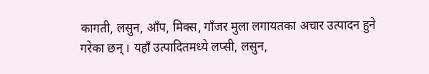कागती, लसुन, आँप, मिक्स, गाँजर मुला लगायतका अचार उत्पादन हुने गरेका छन् । यहाँ उत्पादितमध्ये लप्सी, लसुन,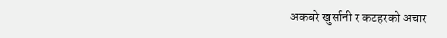अकबरे खुर्सानी र कटहरको अचार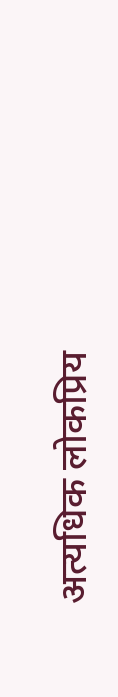अत्यधिक लोकप्रिय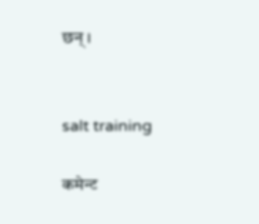छन् ।


salt training

कमेन्ट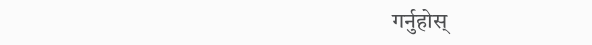गर्नुहोस्